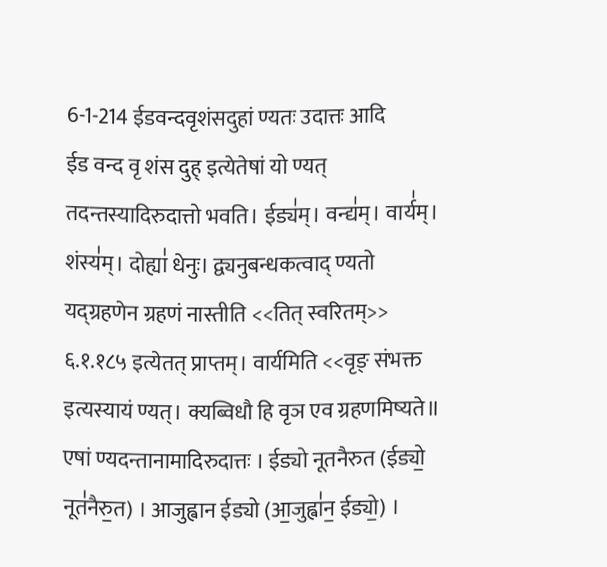6-1-214 ईडवन्दवृशंसदुहां ण्यतः उदात्तः आदि
ईड वन्द वृ शंस दुह् इत्येतेषां यो ण्यत् तदन्तस्यादिरुदात्तो भवति। ईड्य॑म्। वन्द्य॑म्। वार्य॑म्। शंस्य॑म्। दोह्या॑ धेनुः। द्व्यनुबन्धकत्वाद् ण्यतो यद्ग्रहणेन ग्रहणं नास्तीति <<तित् स्वरितम्>> ६.१.१८५ इत्येतत् प्राप्तम्। वार्यमिति <<वृङ् संभक्त इत्यस्यायं ण्यत्। क्यब्विधौ हि वृञ एव ग्रहणमिष्यते॥
एषां ण्यदन्तानामादिरुदात्तः । ईड्यो नूतनैरुत (ईड्यो॒ नूत॑नैरु॒त) । आजुह्वान ईड्यो (आ॒जुह्वा॑न॒ ईड्यो॒) ।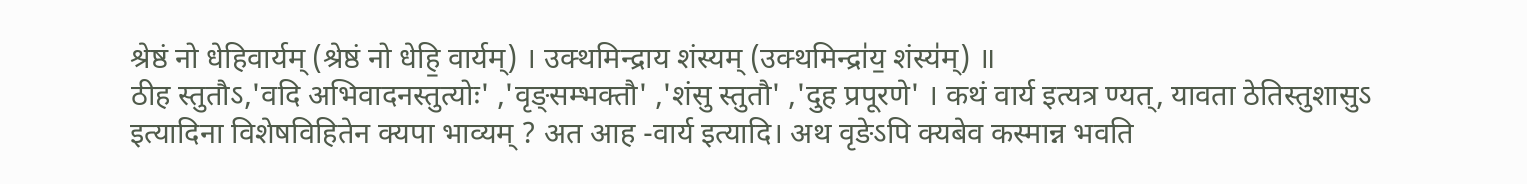श्रेष्ठं नो धेहिवार्यम् (श्रेष्ठं नो धेहि॒ वार्यम्) । उक्थमिन्द्राय शंस्यम् (उक्थमिन्द्रा॑य॒ शंस्य॑म्) ॥
ठीह स्तुतौऽ,'वदि अभिवादनस्तुत्योः' ,'वृङ्सम्भक्तौ' ,'शंसु स्तुतौ' ,'दुह प्रपूरणे' । कथं वार्य इत्यत्र ण्यत्, यावता ठेतिस्तुशासुऽ इत्यादिना विशेषविहितेन क्यपा भाव्यम् ? अत आह -वार्य इत्यादि। अथ वृङेऽपि क्यबेव कस्मान्न भवति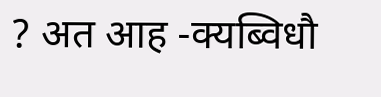? अत आह -क्यब्विधौ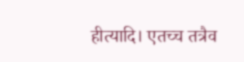हीत्यादि। एतच्च तत्रैव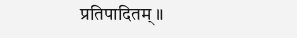प्रतिपादितम् ॥